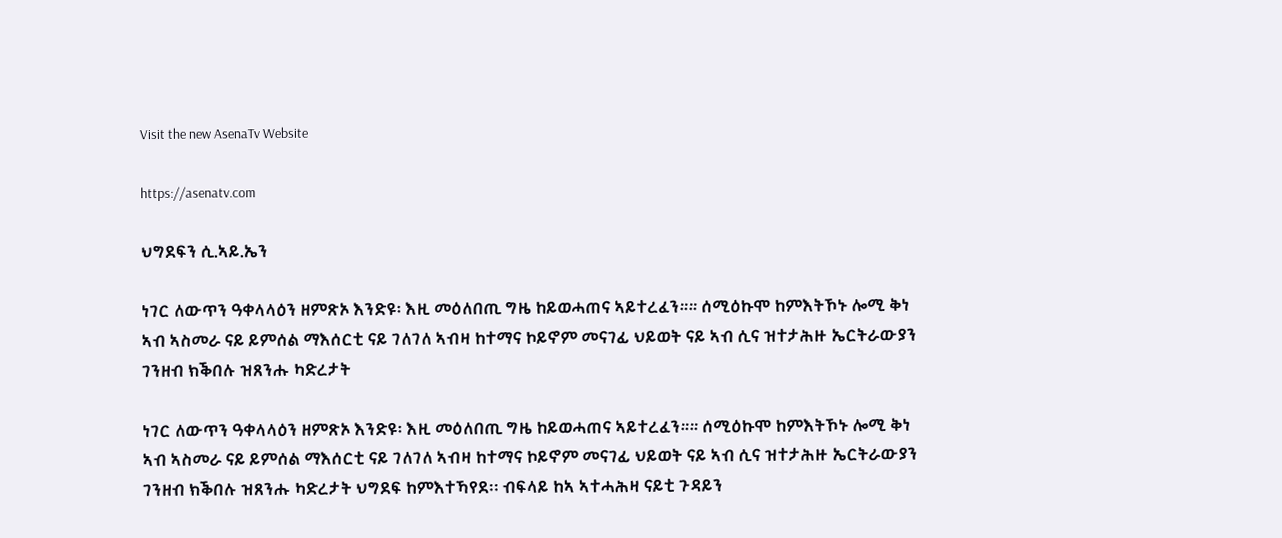Visit the new AsenaTv Website

https://asenatv.com

ህግደፍን ሲ.ኣይ.ኤን

ነገር ለውጥን ዓቀላላዕን ዘምጽኦ እንድዩ፡ እዚ መዕለበጢ ግዜ ከይወሓጠና ኣይተረፈን።። ሰሚዕኩሞ ከምእትኾኑ ሎሚ ቅነ ኣብ ኣስመራ ናይ ይምሰል ማእሰርቲ ናይ ገለገለ ኣብዛ ከተማና ኮይኖም መናገፊ ህይወት ናይ ኣብ ሲና ዝተታሕዙ ኤርትራውያን ገንዘብ ክቕበሉ ዝጸንሑ ካድረታት

ነገር ለውጥን ዓቀላላዕን ዘምጽኦ እንድዩ፡ እዚ መዕለበጢ ግዜ ከይወሓጠና ኣይተረፈን።። ሰሚዕኩሞ ከምእትኾኑ ሎሚ ቅነ ኣብ ኣስመራ ናይ ይምሰል ማእሰርቲ ናይ ገለገለ ኣብዛ ከተማና ኮይኖም መናገፊ ህይወት ናይ ኣብ ሲና ዝተታሕዙ ኤርትራውያን ገንዘብ ክቕበሉ ዝጸንሑ ካድረታት ህግደፍ ከምእተኻየደ፡፡ ብፍላይ ከኣ ኣተሓሕዛ ናይቲ ጉዳይን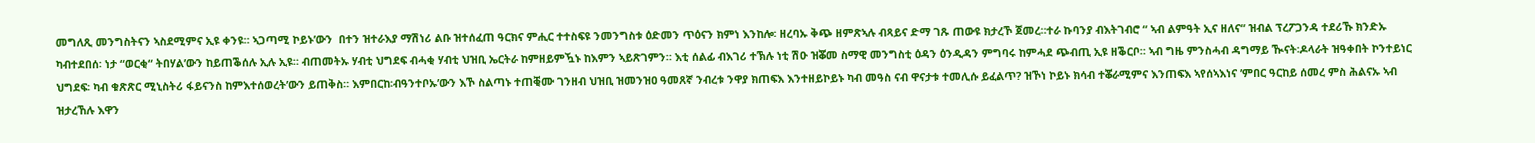መግለጺ መንግስትናን ኣስደሚምና ኢዩ ቀንዩ። ኣጋጣሚ ኮይኑ’ውን  በተን ዝተራእያ ማሽነሪ ልቡ ዝተሰፈጠ ዓርክና ምሒር ተተስፍዩ ንመንግስቱ ዕድመን ጥዕናን ክምነ እንከሎ፡ ዘረባኡ ቅጭ ዘምጽኣሉ ብጻይና ድማ ገጹ ጠውዩ ክታረኾ ጀመረ።ተራ ኩባንያ ብእትገብሮ “ ኣብ ልምዓት ኢና ዘለና“ ዝብል ፕረፖጋንዳ ተደሪኹ ክንድኡ ካብተደበሰ፡ ነታ “ወርቂ“ ትበሃል’ውን ከይጠቕሰሉ ኢሉ ኢዩ። ብጠመትኡ ሃብቲ ህግደፍ ብሓቂ ሃብቲ ህዝቢ ኤርትራ ከምዘይምዃኑ ከእምን ኣይጽገምን። እቲ ሰልፊ ብእገሪ ተኽሉ ነቲ ሽዑ ዝቖመ ስማዊ መንግስቲ ዕዳን ዕንዲዳን ምግባሩ ከምሓደ ጭብጢ ኢዩ ዘቕርቦ። ኣብ ግዜ ምንስሓብ ዳግማይ ዂናት፡ዶላራት ዝዓቀበት ኮንተይነር ህግደፍ፡ ካብ ቁጽጽር ሚኒስትሪ ፋይናንስ ከምእተሰወረት’ውን ይጠቅስ። እምበርከ፡ብዓንተቦኡ’ውን እኾ ስልጣኑ ተጠቒሙ ገንዘብ ህዝቢ ዝመንዝዐ ዓመጸኛ ንብረቱ ንዋያ ክጠፍእ እንተዘይኮይኑ ካብ መዓስ ናብ ዋናታቱ ተመሊሱ ይፈልጥ? ዝኾነ ኮይኑ ክሳብ ተቖራሚምና እንጠፍእ ኣየሰኣእነና ’ምበር ዓርከይ ሰመረ ምስ ሕልናኡ ኣብ ዝታረኸሉ እዋን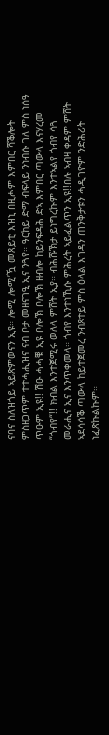ናባና ስለዝጎይ ኣይጽምወናን ኢዩ። ሎሚ ሎሚ’ዃ መጸይቲ እዝኒ በዚሖም እምበር ሻቕሎት ምስዘጋጥም ተተሓሒዝና ናብ ቦታ መዘናገዒ ኢና ንጓየ። ዓርከይ ድማ ብፍላይ ንነብሱ ገለ ምስ ነሰዓ ጥዑም ኢዩ!! ሽዑ ሓሓቑ ኢዩ ቦሎኽ ቦሎኽ ዘብሎ ከይንፍዳሕ ድኣ እምበር ጣውላ እናሃረመ “ጎብየ“!! ክብል እንተጀሚሩ ወለላ ምሸት ኢያ። ብሕሹኽታ ይነግረኩም እንተኣልየ ጎብየ ሳጓ መራሒና ኢና እንጥቀመላ። ጎብየ እንተነኺሱ ምሕረት ኣይፈልጥን ኢዩ!!በሉ ኣብዛ ቀዳም ምሸት ኣደሳሳቕ ጣውላ ከይተጀመረ ንብጾተይ ምስ ዕላል እገዳን ጠንቅታቱን ሓዲገዮም ንድሕሪት ነፈጽኩልኩም።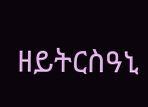ዘይትርስዓኒ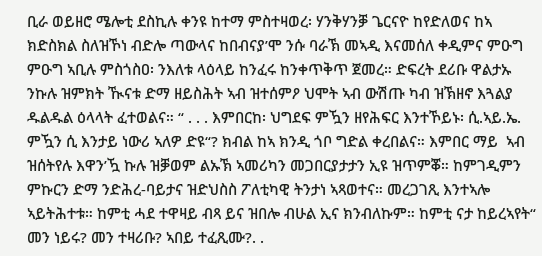ቢራ ወይዘሮ ሜሎቲ ደስኪሉ ቀንዩ ከተማ ምስተዛወረ፡ ሃንቅሃንቓ ጌርናዮ ከየድለወና ከኣ ክድስክል ስለዝኾነ ብድሎ ጣውላና ከበብናያ’ሞ ንሱ ባራኽ መኣዲ እናመሰለ ቀዲምና ምዑግ ምዑግ ኣቢሉ ምስጎስዐ፡ ንእለቱ ላዕላይ ከንፈሩ ከንቀጥቅጥ ጀመረ። ድፍረት ደሪቡ ዋልታኡ ንኩሉ ዝምክት ዂናቱ ድማ ዘይስሕት ኣብ ዝተሰምዖ ህሞት ኣብ ውሽጡ ካብ ዝኽዘኖ እጓልያ ዱልዱል ዕላላት ፈተወልና። “ . . . እምበርከ፡ ህግደፍ ምዃን ዘየሕፍር እንተኾይኑ፡ ሲ.ኣይ.ኤ. ምዃን ሲ እንታይ ነውሪ ኣለዎ ድዩ“? ክብል ከኣ ክንዲ ጎቦ ግድል ቀረበልና። እምበር ማይ  ኣብ  ዝሰትየሉ እዋን’ዃ ኩሉ ዝቓወም ልኡኽ ኣመሪካን መጋበርያታታን ኢዩ ዝጥምቖ። ከምገዲምን ምኩርን ድማ ንድሕረ-ባይታና ዝድህስስ ፖለቲካዊ ትንታነ ኣጻወተና። መረጋገጺ እንተኣሎ ኣይትሕተቱ። ከምቲ ሓደ ተዋዛይ ብጻ ይና ዝበሎ ብሁል ኢና ክንብለኩም። ከምቲ ናታ ከይረኣየት“ መን ነይሩ? መን ተዛሪቡ? ኣበይ ተፈጺሙ?. .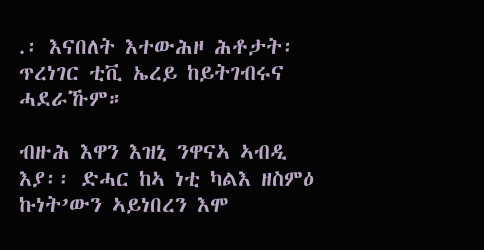.፡ እናበለት እተውሕዞ ሕቶታት፡ ጥረነገር ቲቪ ኤረይ ከይትገብሩና ሓደራኹም።

ብዙሕ እዋን እዝኒ ንዋናኣ ኣብዲ እያ፡፡ ድሓር ከኣ ነቲ ካልእ ዘስምዕ ኩነት’ውን ኣይነበረን እሞ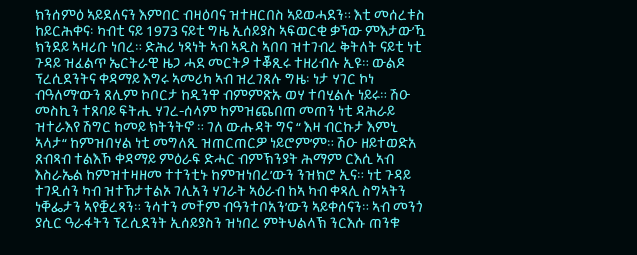ክንሰምዕ ኣይደለናን እምበር ብዛዕባና ዝተዘርበስ ኣይወሓደን። እቲ መሰረቱስ ከይርሕቀና፡ ካብቲ ናይ 1973 ናይቲ ግዜ ኢሰይያስ ኣፍወርቂ ቃኘው ምእታው’ዃ ክንደይ ኣዛሪቡ ነበረ። ድሕሪ ነጻነት ኣብ ኣዲስ ኣበባ ዝተገብረ ቅትለት ናይቲ ነቲ ጉዳይ ዝፈልጥ ኤርትራዊ ዜጋ ሓደ መርትዖ ተቖጺሩ ተዘሪብሉ ኢዩ። ውልዶ ፕረሲደንትና ቀዳማይ እግሩ ኣመሪካ ኣብ ዝረገጸሉ ግዜ፡ ነታ ሃገር ኮነ ብዓለማ’ውን ጸሊም ኮቦርታ ከዲንዋ ብምምጽኡ ወሃ ተባሂልሉ ነይሩ። ሽዑ መስኪን ተጸባይ ፍትሒ ሃገረ-ሰላም ከምዝጨበጠ መጠን ነቲ ዳሕራይ ዝተራእየ ሽግር ከመይ ክትንትኖ ። ገለ ውሑዳት ግና “ እዛ ብርኩታ እምኒ ኣላታ“ ከምዝበሃል ነቲ መግለጺ ዝጠርጠርዎ ነይሮም’ም። ሽዑ ዘይተወድአ ጸብጻብ ተልእኾ ቀዳማይ ምዕራፍ ድሓር ብምኽንያት ሕማም ርእሲ ኣብ እስራኤል ከምዝተዛዘመ ተተንቲኑ ከምዝነበረ’ውን ንዝክሮ ኢና። ነቲ ጉዳይ ተገዲሰን ካብ ዝተኸታተልኦ ገሊአን ሃገራት ኣዕራብ ከኣ ካብ ቀጻሊ ስግኣትን ነቐፌታን ኣየቛረጻን። ንሳተን መቸም ብዓንተቦአን’ውን ኣይቀሰናን። ኣብ መንጎ ያሲር ዓራፋትን ፕረሲደንት ኢሰይያስን ዝነበረ ምትህልላኽ ንርእሱ ጠንቁ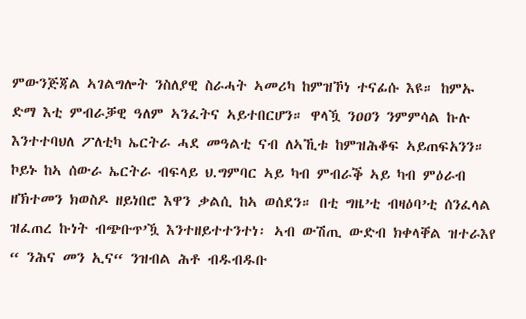ምውንጅጃል ኣገልግሎት ንስለያዊ ስራሓት ኣመሪካ ከምዝኾነ ተናፊሱ እዩ። ከምኡ ድማ እቲ ምብራቓዊ ዓለም ኣንፈትና ኣይተበርሆን። ዋላዃ ንዐዐን ንምምሳል ኩሉ እንተተባህለ ፖለቲካ ኤርትራ ሓደ መዓልቲ ናብ ለኣኺቱ ከምዝሕቆፍ ኣይጠፍአንን። ኮይኑ ከኣ ሰውራ ኤርትራ ብፍላይ ህ.ግምባር ኣይ ካብ ምብራቕ ኣይ ካብ ምዕራብ ዘኽተመን ክወስዶ ዘይነበሮ እዋን ቃልሲ ከኣ ወሰደን። በቲ ግዜ’ቲ ብዛዕባ’ቲ ሰንፈላል ዝፈጠረ ኩነት ብጭቡጥ’ዃ እንተዘይተተንተነ፡ ኣብ ውሽጢ ውድብ ክቀላቐል ዝተራእየ “ ንሕና መን ኢና“ ንዝብል ሕቶ ብዱብዱቡ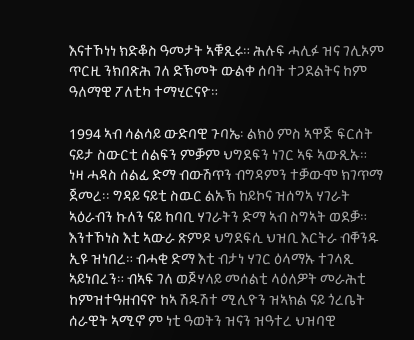እናተኾነነ ክድቆስ ዓመታት ኣቑጺሩ። ሕሉፍ ሓሊፉ ዝና ገሊኦም ጥርዚ ንክበጽሕ ገለ ድኽመት ውልቀ ሰባት ተጋደልትና ከም ዓለማዊ ፖለቲካ ተማሂርናዮ።

1994 ኣብ ሳልሳይ ውድባዊ ጉባኤ፡ ልክዕ ምስ ኣዋጅ ፍርሰት ናይታ ስውርቲ ሰልፍን ምቓም ህግደፍን ነገር ኣፍ ኣውጺኡ። ነዛ ሓዳስ ሰልፊ ድማ ብውሽጥን ብግዳምን ተቓውሞ ክገጥማ ጀመረ፡፡ ግዳይ ናይቲ ስዉር ልኡኽ ከይኮና ዝሰግኣ ሃገራት ኣዕራብን ኩለን ናይ ከባቢ ሃገራትን ድማ ኣብ ስግኣት ወደቓ። እንተኾነስ እቲ ኣውራ ጽምዶ ህግደፍሲ ህዝቢ እርትራ ብቐንዱ ኢዩ ዝነበረ። ብሓቂ ድማ እቲ ብታነ ሃገር ዕላማኡ ተገላጺ ኣይነበረን። ብኣፍ ገለ ወጆሃላይ መሰልቲ ላዕለዎት መራሕቲ ከምዝተዓዘብናዮ ከኣ ሽዱሽተ ሚሊዮን ዝኣክል ናይ ጎረቤት ሰራዊት ኣሚኖ ም ነቲ ዓወትን ዝናን ዝዓተረ ህዝባዊ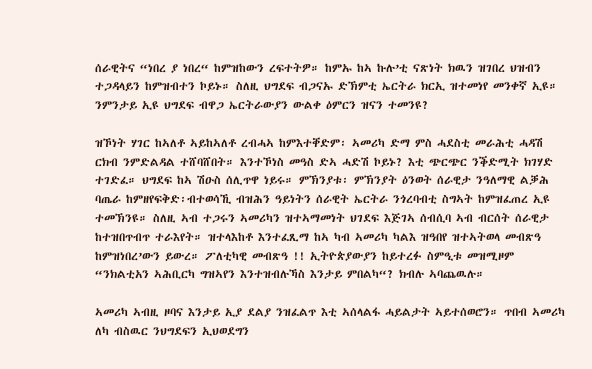ሰራዊትና “ነበረ ያ ነበረ“ ከምዝከውን ረፍተትዎ። ከምኡ ከኣ ኩሉ’ቲ ናጽነት ክዉን ዝገበረ ህዝብን ተጋዳላይን ከምዝብተን ኮይኑ። ስለዚ ህግደፍ ብጋናኡ ድኽምቲ ኤርትራ ክርኢ ዝተመነየ መንቀኛ ኢዩ። ንምንታይ ኢዩ ህግደፍ ብዋጋ ኤርትራውያን ውልቀ ዕምርን ዝናን ተመንዩ?

ዝኾነት ሃገር ከኣለቶ ኣይከኣለቶ ረብሓኣ ከምእተቐድም፡ ኣመሪካ ድማ ምስ ሓደስቲ መራሕቲ ሓዳሽ ርክብ ንምድልዳል ተሸባሸበት። እንተኾነስ መዓስ ድኣ ሓድሽ ኮይኑ? እቲ ጭርጭር ንቕድሚት ክገሃድ ተገድፈ። ህግደፍ ከኣ ሽዑስ ሰሊጥዋ ነይሩ። ምኽንያቱ፡ ምኽንያት ዕንወት ሰራዊታ ንዓለማዊ ልቓሕ ባጤራ ከምዘየፍቅድ፡ብተወሳኺ ብዝሕን ዓይነትን ሰራዊት ኤርትራ ንጎረባብቲ ስግኣት ከምዝፈጠረ ኢዩ ተመኽንዩ። ስለዚ ኣብ ተጋሩን ኣመሪካን ዝተኣማመነት ህገደፍ እጅገኣ ሰብሲባ ኣብ ብርሰት ሰራዊታ ከተዝበጥብጥ ተራእየት። ዝተላእከቶ እንተፈጺማ ከኣ ካብ ኣመሪካ ካልእ ዝዓበየ ዝተኣትወላ መብጽዓ ከምዝነበረ’ውን ይውረ። ፖለቲካዊ መብጽዓ !! ኢትዮጵያውያን ከይተረፉ ስምዒቱ መዝሚዞም “ንክልቲአን ኣሕቢርካ ግዝኣየን እንተዝብሉኻስ እንታይ ምበልካ“? ክብሉ ኣባጨዉሉ።

ኣመሪካ ኣብዚ ዞባና እንታይ ኢያ ደልያ ንዝፈልጥ እቲ ኣሰላልፋ ሓይልታት ኣይተሰወሮን። ጥበብ ኣመሪካ ለካ ብስዉር ንህግደፍን ኢህወደግን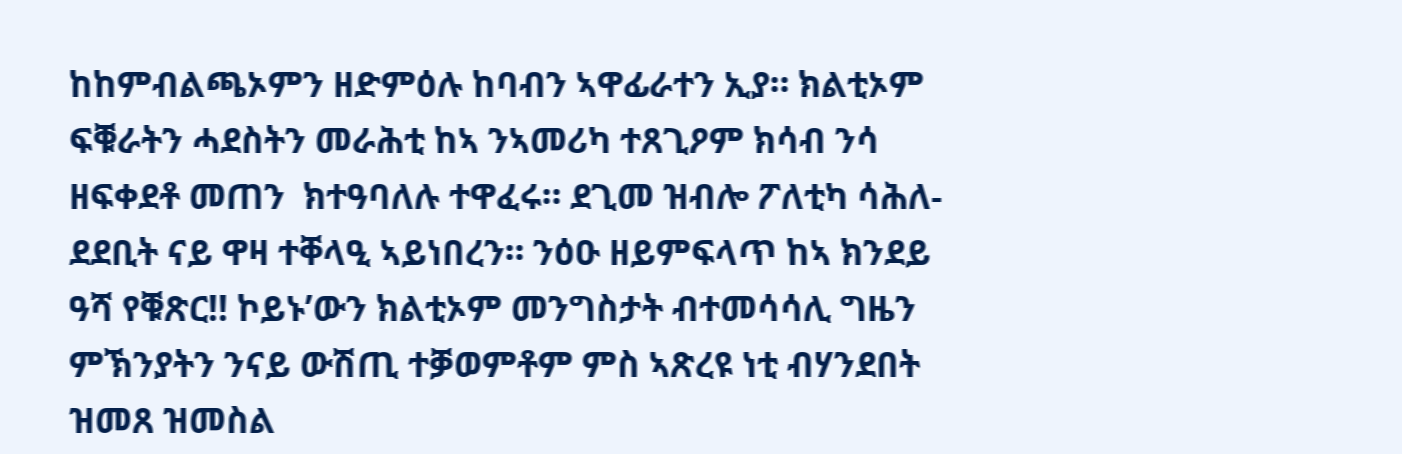ከከምብልጫኦምን ዘድምዕሉ ከባብን ኣዋፊራተን ኢያ። ክልቲኦም ፍቑራትን ሓደስትን መራሕቲ ከኣ ንኣመሪካ ተጸጊዖም ክሳብ ንሳ ዘፍቀደቶ መጠን  ክተዓባለሉ ተዋፈሩ። ደጊመ ዝብሎ ፖለቲካ ሳሕለ-ደደቢት ናይ ዋዛ ተቐላዒ ኣይነበረን። ንዕዑ ዘይምፍላጥ ከኣ ክንደይ ዓሻ የቑጽር!! ኮይኑ’ውን ክልቲኦም መንግስታት ብተመሳሳሊ ግዜን ምኽንያትን ንናይ ውሽጢ ተቓወምቶም ምስ ኣጽረዩ ነቲ ብሃንደበት ዝመጸ ዝመስል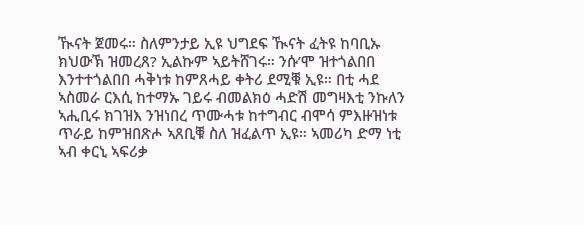ዂናት ጀመሩ። ስለምንታይ ኢዩ ህግደፍ ዂናት ፈትዩ ከባቢኡ ክህውኽ ዝመረጸ? ኢልኩም ኣይትሸገሩ። ንሱ’ሞ ዝተጎልበበ እንተተጎልበበ ሓቅነቱ ከምጸሓይ ቀትሪ ደሚቑ ኢዩ። በቲ ሓደ ኣስመራ ርእሲ ከተማኡ ገይሩ ብመልክዕ ሓድሽ መግዛእቲ ንኩለን ኣሒቢሩ ክገዝእ ንዝነበረ ጥሙሓቱ ከተግብር ብሞሳ ምእዙዝነቱ ጥራይ ከምዝበጽሖ ኣጸቢቑ ስለ ዝፈልጥ ኢዩ። ኣመሪካ ድማ ነቲ ኣብ ቀርኒ ኣፍሪቃ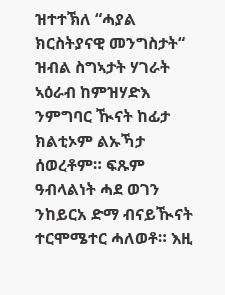ዝተተኽለ “ሓያል ክርስትያናዊ መንግስታት“ ዝብል ስግኣታት ሃገራት ኣዕራብ ከምዝሃድእ ንምግባር ዂናት ከፊታ ክልቲኦም ልኡኻታ ሰወረቶም። ፍጹም ዓብላልነት ሓደ ወገን ንከይርአ ድማ ብናይዂናት ተርሞሜተር ሓለወቶ። እዚ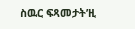ስዉር ፍጻመታት’ዚ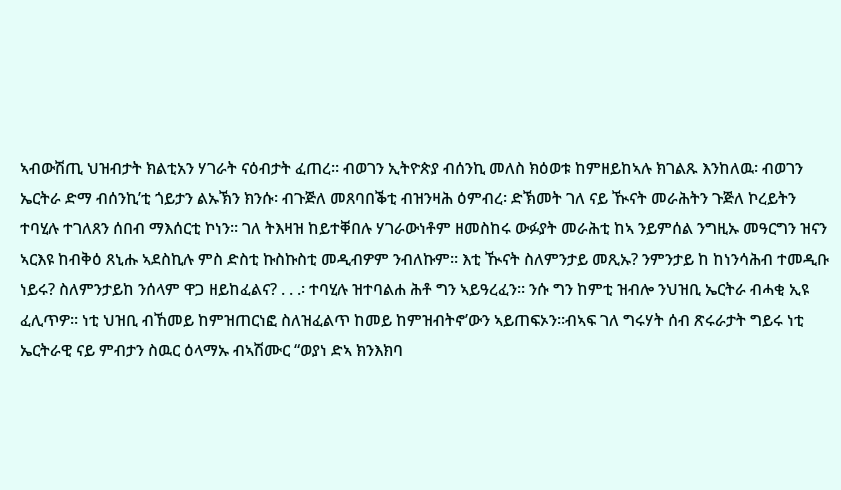ኣብውሽጢ ህዝብታት ክልቲአን ሃገራት ናዕብታት ፈጠረ። ብወገን ኢትዮጵያ ብሰንኪ መለስ ክዕወቱ ከምዘይከኣሉ ክገልጹ እንከለዉ፡ ብወገን ኤርትራ ድማ ብሰንኪ’ቲ ጎይታን ልኡኽን ክንሱ፡ ብጉጅለ መጸባበቕቲ ብዝንዛሕ ዕምብረ፡ ድኽመት ገለ ናይ ዂናት መራሕትን ጉጅለ ኮረይትን ተባሂሉ ተገለጸን ሰበብ ማእሰርቲ ኮነን። ገለ ትእዛዝ ከይተቐበሉ ሃገራውነቶም ዘመስከሩ ውፉያት መራሕቲ ከኣ ንይምሰል ንግዚኡ መዓርግን ዝናን ኣርእዩ ከብቅዕ ጸኒሑ ኣደስኪሉ ምስ ድስቲ ኩስኩስቲ መዲብዎም ንብለኩም። እቲ ዂናት ስለምንታይ መጺኡ? ንምንታይ ከ ከነንሳሕብ ተመዲቡ ነይሩ? ስለምንታይከ ንሰላም ዋጋ ዘይከፈልና? . . .፡ ተባሂሉ ዝተባልሐ ሕቶ ግን ኣይዓረፈን። ንሱ ግን ከምቲ ዝብሎ ንህዝቢ ኤርትራ ብሓቂ ኢዩ ፈሊጥዎ። ነቲ ህዝቢ ብኸመይ ከምዝጠርነፎ ስለዝፈልጥ ከመይ ከምዝብትኖ’ውን ኣይጠፍኦን፡፡ብኣፍ ገለ ግሩሃት ሰብ ጽሩራታት ግይሩ ነቲ ኤርትራዊ ናይ ምብታን ስዉር ዕላማኡ ብኣሽሙር “ወያነ ድኣ ክንእክባ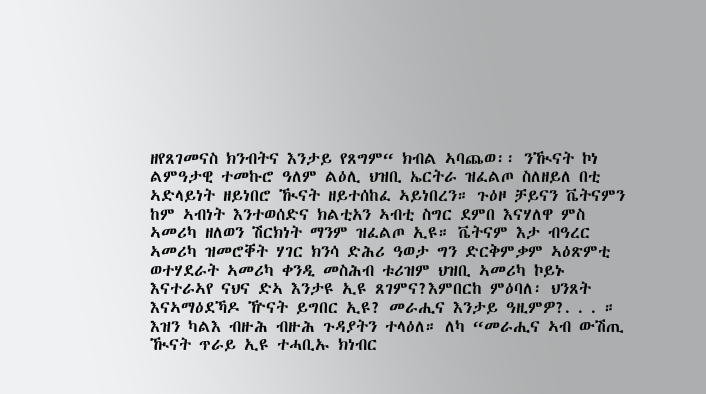ዘየጸገመናስ ክንብትና እንታይ የጸግም“ ክብል ኣባጨወ፡፡ ንዂናት ኮነ ልምዓታዊ ተመኩሮ ዓለም ልዕሊ ህዝቢ ኤርትራ ዝፈልጦ ስለዘይለ በቲ ኣድላይነት ዘይነበሮ ዂናት ዘይተሰከፈ ኣይነበረን። ጉዕዞ ቻይናን ቬትናምን ከም ኣብነት እንተወሰድና ክልቲአን ኣብቲ ስግር ደምበ እናሃለዋ ምስ ኣመሪካ ዘለወን ሽርክነት ማንም ዝፈልጦ ኢዩ። ቬትናም እታ ብዓረር ኣመሪካ ዝመሮቐት ሃገር ክንሳ ድሕሪ ዓወታ ግን ድርቅምቃም ኣዕጽምቲ ወተሃደራት ኣመሪካ ቀንዲ መስሕብ ቱሪዝም ህዝቢ ኣመሪካ ኮይኑ እናተራኣየ ናህና ድኣ እንታዩ ኢዩ ጸገምና?እምበርከ ምዕባለ፡ ህንጸት እናኣማዕደኻዶ ዅናት ይግበር ኢዩ? መራሒና እንታይ ዓዚምዎ?. . . ። እዝን ካልእ ብዙሕ ብዙሕ ጉዳያትን ተላዕለ። ለካ “መራሒና ኣብ ውሽጢ ዂናት ጥራይ ኢዩ ተሓቢኡ ክነብር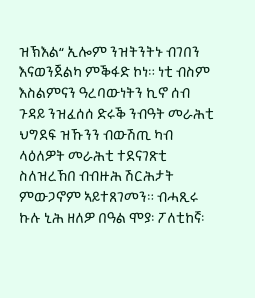ዝኽእል“ ኢሎም ንዝትንትኑ ብገበን እናወንጀልካ ምቕፋድ ኮነ። ነቲ ብስም እስልምናን ዓረባውነትን ኪኖ ሰብ ጉዳይ ንዝፈሰሰ ድሩቕ ንብዓት መራሕቲ ህግደፍ ዝኹንን ብውሽጢ ካብ ላዕለዎት መራሕቲ ተደናገጽቲ ስለዝረኸበ ብብዙሕ ሽርሕታት ምውጋኖም ኣይተጸገመን። ብሓጺሩ ኩሉ ኒሕ ዘለዎ በዓል ሞያ፡ ፖለቲከኛ፡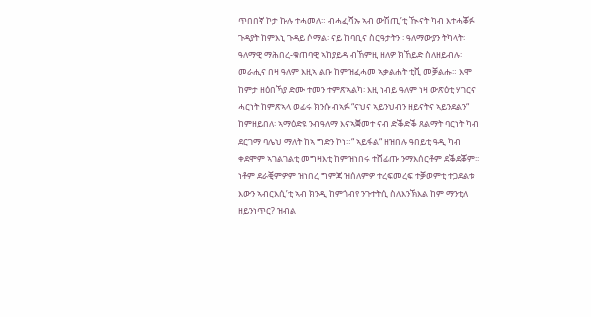ጥበበኛ ኮታ ኩሉ ተሓመለ። ብሓፈሻኡ ኣብ ውሽጢ’ቲ ዂናት ካብ እተሓቖፉ ጉዳያት ከምእኒ ጉዳይ ሶማል፡ ናይ ከባቢና ስርዓታትን ፡ ዓለማውያን ትካላት፡ዓለማዊ ማሕበረ-ቁጠባዊ ኣከያይዳ ብኸምዚ ዘለዎ ክኸይድ ስለዘይብሉ፡ መራሒና በዛ ዓለም እዚኣ ልቡ ከምዝፈሓመ ኣቃልሐት ቲቪ መቓልሑ። እሞ ከምታ ዘዕበኻያ ድሙ ተመን ተምጽኣልካ፡ እዚ ነብይ ዓለም ነዛ ውጽዕቲ ሃገርና ሓርነት ከምጽኣላ ወፊሩ ክንሱ ብኣፉ “ናህና ኣይንህብን ዘይናትና ኣይንደልን“ ከምዘይበለ፡ ኣማዕድዩ ንብዓለማ እናኣቛመተ ናብ ድቕድቕ ጸልማት ባርነት ካብ ደርገማ ባሌህ ማለት ከኣ ግድን ኮነ።“ ኣይፋል“ ዘዝበሉ ዓበይቲ ዓዲ ካብ ቀደሞም ኣገልገልቲ መግዛእቲ ከምዝነበሩ ተሸፊጡ ንማእሰርቶም ደቕደቖም፡፡ ነቶም ደራቒምዎም ዝነበረ ግምጃ ዝሰለምዎ ተረፍመረፍ ተቓወምቲ ተጋደልቱ እውን ኣብርእሲ’ቲ ኣብ ክንዲ ከምጎብየ ንጉተትሲ ስለእንኽእል ከም ማንቲለ ዘይንነጥር? ዝብል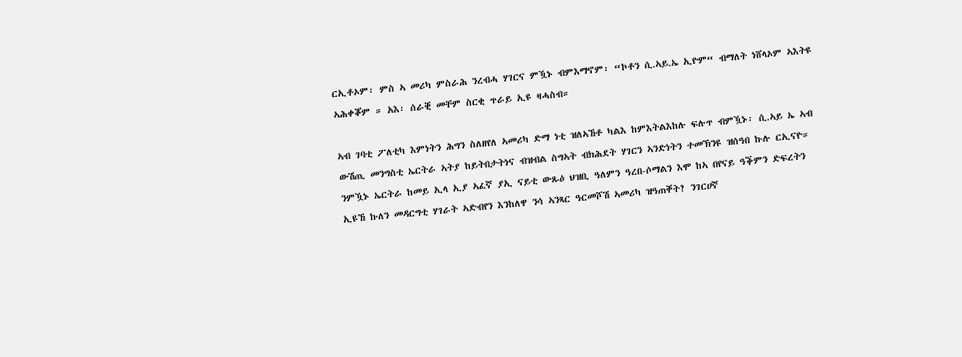ርኢቶኦም፡ ምስ ኣ መሪካ ምስራሕ ንረብሓ ሃገርና ምዃኑ ብምእማኖም፡ “ኮቶን ሲ.ኣይ.ኤ ኢዮም“ ብማለት ነሸላኦም ኣእትዩ ኣሕቀቖም ። አእ፡ ሰራቒ መቸም ስርቂ ጥራይ ኢዩ ዛሓስብ።

ኣብ ገባቲ ፖለቲካ እምነትን ሕግን ስለዘየለ ኣመሪካ ድማ ነቲ ዝለኣኸቶ ካልእ ከምእትልእከሉ ፍሉጥ ብምዃኑ፡ ሲ.ኣይ ኤ ኣብ ውሽጢ መንግስቲ ኤርትራ ኣትያ ከይትበታትነና ብዝብል ስግኣት ብክሕደት ሃገርን ኣንድነትን ተመኽንዩ ዝሰዓበ ኩሉ ርኢናዮ። ንምዃኑ ኤርትራ ከመይ ኢላ ኢያ ኣፈኛ ያኢ ናይቲ ውጹዕ ህዝቢ ዓለምን ዓረበ-ሶማልን እሞ ከኣ በየናይ ዓቕምን ድፍረትን ኢዩኸ ኩለን መዳርግቲ ሃገራት ኣድብየን እንከለዋ ንሳ ኣንጻር ዓርመሾሽ ኣመሪካ ዝዓጠቐት? ንገርሀኛ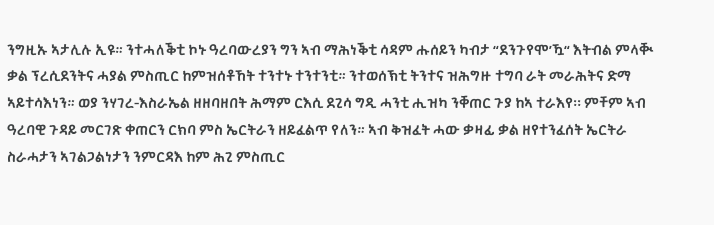ንግዚኡ ኣታሊሉ ኢዩ። ንተሓለቕቲ ኮኑ ዓረባውረያን ግን ኣብ ማሕነቕቲ ሳዳም ሑሰይን ካብታ “ደንጉየሞ’ዃ“ እትብል ምላቚ ቃል ፕረሲደንትና ሓያል ምስጢር ከምዝሰቶኸት ተንተኑ ተንተንቲ። ንተወሰኽቲ ትንተና ዝሕግዙ ተግባ ራት መራሕትና ድማ ኣይተሳእነን። ወያ ንሃገረ-እስራኤል ዘዘባዘበት ሕማም ርእሲ ደጊሳ ግዲ ሓንቲ ሒዝካ ንቐጠር ጉያ ከኣ ተራእየ፡፡ ምቸም ኣብ ዓረባዊ ጉዳይ መርገጽ ቀጠርን ርክባ ምስ ኤርትራን ዘይፈልጥ የለን። ኣብ ቅዝፈት ሓው ቃዛፊ ቃል ዘየተንፈሰት ኤርትራ ስራሓታን ኣገልጋልነታን ንምርዳእ ከም ሕጊ ምስጢር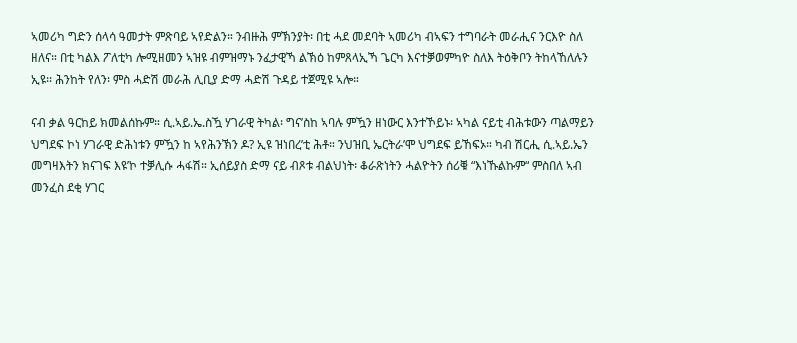ኣመሪካ ግድን ሰላሳ ዓመታት ምጽባይ ኣየድልን። ንብዙሕ ምኽንያት፡ በቲ ሓደ መደባት ኣመሪካ ብኣፍን ተግባራት መራሒና ንርእዮ ስለ ዘለና። በቲ ካልእ ፖለቲካ ሎሚዘመን ኣዝዩ ብምዝማኑ ንፈታዊኻ ልኽዕ ከምጸላኢኻ ጌርካ እናተቓወምካዮ ስለእ ትዕቅቦን ትከላኸለሉን ኢዩ፡፡ ሕንከት የለን፡ ምስ ሓድሽ መራሕ ሊቢያ ድማ ሓድሽ ጉዳይ ተጀሚዩ ኣሎ።

ናብ ቃል ዓርከይ ክመልሰኩም። ሲ.ኣይ.ኤ.ስዃ ሃገራዊ ትካል፡ ግና’ስከ ኣባሉ ምዃን ዘነውር እንተኾይኑ፡ ኣካል ናይቲ ብሕቱውን ጣልማይን ህግደፍ ኮነ ሃገራዊ ድሕነቱን ምዃን ከ ኣየሕንኽን ዶ? ኢዩ ዝነበረ’ቲ ሕቶ። ንህዝቢ ኤርትራ’ሞ ህግደፍ ይኸፍኦ። ካብ ሽርሒ ሲ.ኣይ.ኤን መግዛእትን ክናገፍ እዩ’ኮ ተቓሊሱ ሓፋሽ። ኢሰይያስ ድማ ናይ ብጾቱ ብልህነት፡ ቆራጽነትን ሓልዮትን ሰሪቑ “እነኹልኩም“ ምስበለ ኣብ መንፈስ ደቂ ሃገር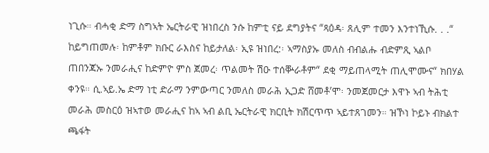ነጊሱ። ብሓቂ ድማ ስግኣት ኤርትራዊ ዝነበረስ ንሱ ከምቲ ናይ ደግያትና “ጻዕዳ፡ ጸሊም ተመን እንተነኺሱ. . .“ ከይግጠመሉ፡ ከምቶም ክቡር ራእስና ከይታለል፡ ኢዩ ዝነበረ:፡ ኣማስያኡ መለስ ብብልሑ ብድምጺ ኣልቦ ጠበንጃኡ ንመራሒና ከድምዮ ምስ ጀመረ፡ ጥልመት ሽዑ ተሰቝራቶም“ ደቂ ማይጠላሚት ጠሊሞሙና“ ክበሃል ቀንዩ። ሲ.ኣይ.ኤ ድማ ነቲ ድራማ ንምውጣር ንመለስ መራሕ ኢጋድ ሸመቶ’ሞ፡ ንመጀመርታ እዋኑ ኣብ ትሕቲ መራሕ መስርዕ ዝኣተወ መራሒና ከኣ ኣብ ልቢ ኤርትራዊ ክርቢት ክሽርጥጥ ኣይተጸገመን። ዝኾነ ኮይኑ ብክልተ ጫፋት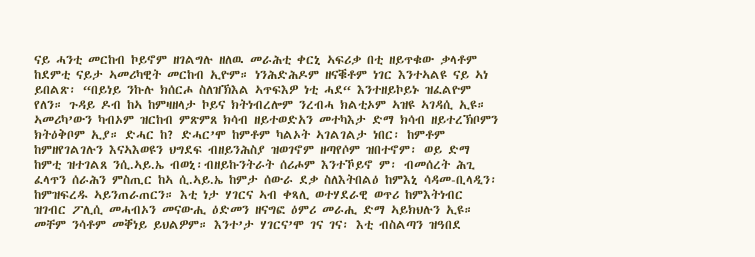ናይ ሓንቲ መርከብ ኮይኖም ዘገልግሉ ዘለዉ መራሕቲ ቀርኒ ኣፍሪቃ በቲ ዘይጥቁው ቃላቶም ከደምቲ ናይታ ኣመሪካዊት መርከብ ኢዮም። ነንሕድሕዶም ዘናቑቶም ነገር እንተኣልዩ ናይ ኣነ ይበልጽ፡ “በይነይ ንኩሉ ክሰርሖ ስለዝኽእል ኣጥፍእዎ ነቲ ሓደ“ እንተዘይኮይኑ ዝፈልዮም የለን። ጉዳይ ዶብ ከኣ ከምዛዘላታ ኮይና ክትነብረሎም ንረብሓ ክልቲኦም ኣዝዩ ኣገዳሲ ኢዩ። ኣመሪካ’ውን ካብኦም ዝርከብ ምጽምጸ ክሳብ ዘይተወድአን መተካእታ ድማ ክሳብ ዘይተረኽቦምን ክትዕቅቦም ኢያ። ድሓር ከ? ድሓር’ሞ ከምቶም ካልኦት ኣገልገልታ ነበር፡ ከምቶም ከምዘየገልገሉን እናኣእወዩን ህግደፍ ብዘይንሕስያ ዝወገኖም ዘጣየሶም ዝበተኖም፡ ወይ ድማ ከምቲ ዝተገልጸ ንሲ.ኣይ.ኤ ብወኒ፡ብዘይኩንትራት ሰሪሖም እንተኾይኖ ም፡ ብመሰረት ሕጊ ፈላጥን ሰራሕን ምስጢር ከኣ ሲ.ኣይ.ኤ ከምታ ሰውራ ደቃ ስለእትበልዕ ከምእኒ ሳዳመ-ቢላዲን፡ ከምዝፍረዱ ኣይንጠራጠርን። እቲ ነታ ሃገርና ኣብ ቀጻሊ ወተሃደራዊ ወጥሪ ከምእትነብር ዝገብር ፖሊሲ መሓብኦን መናውሒ ዕድመን ዘናግፎ ዕምሪ መራሒ ድማ ኣይክህሉን ኢዩ። መቸም ንሳቶም መቐነይ ይህልዎም። እንተ’ታ ሃገርና’ሞ ገና ገና፡ እቲ ብስልጣን ዝዓበደ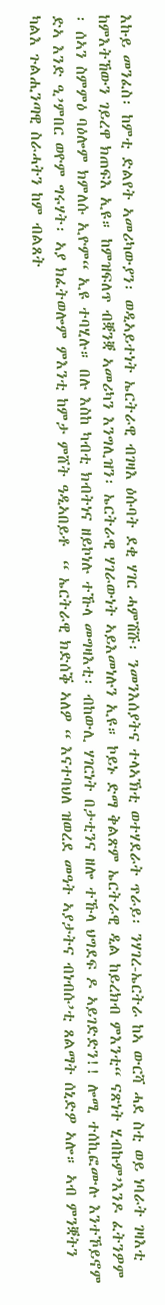እኩይ መንፈስ፡ ከምቲ ድልየት ኣመሪካውያን፡ ወዲኣይተነት ኤርትራዊ ብገዛእ ዕሱባት ደቂ ሃገር ሓምሽሹ፡ ንመንእሰያትና ተላኣኽቲ ወተሃደራት ጥራይ፡ ንሃገረ-ኤርትራ ከኣ ውርሻ ሓደ ስቲ ወይ ነባራት ገዛእቲ ከምእትኸውን ገይረዋ ክጠፍእ ኢዩ። ከምዝፍለጥ ብቛንቛ ኣመሪካን እንግሊዝን፡ ኤርትራዊ ሃገራውነት ኣይእመነሉን ኢዩ። ኮይኑ ድማ ቅልጽም ኤርትራዊ ዲል ከይረክብ ምእንቲ“ ናጽነት ሂብኩም’እንዶ ፈትንዎም ፡ ሰኣን ስምምዕ ባዕሎም ክምለሱ ኢዮም“ ኢዩ ተባሂሉ። በሉ እስከ ካብቲ ክብትነና ዘይኮነሉ ተኹላ መግዛእቲ፡ ብከውሊ ሃገርነት በታቲንና ዘሎ ተኹላ ህግደፍ ዶ ኣይገድድን!! ሎሚ ተሰኪፎሙሉ እንተኾይኖም ድኣ እንድ ዒ’ምበር ወዮም ግሩሃት፡ ኣያ ክፈትወሎም ምእንቲ ከምታ ምሸት ዓዲኣበይቶ  “ ኤርትራዊ ክድሰቕ ኣለዎ “ እናተባህለ ዝወረደ መዓት ኣያታትና ብነብሱ’ቲ ጸልማት ሰኒድዎ ኣሎ። ኣብ ምንቛትን ካልእ ጉልሒንጣዊ ስራሓትን ከም ብልጸት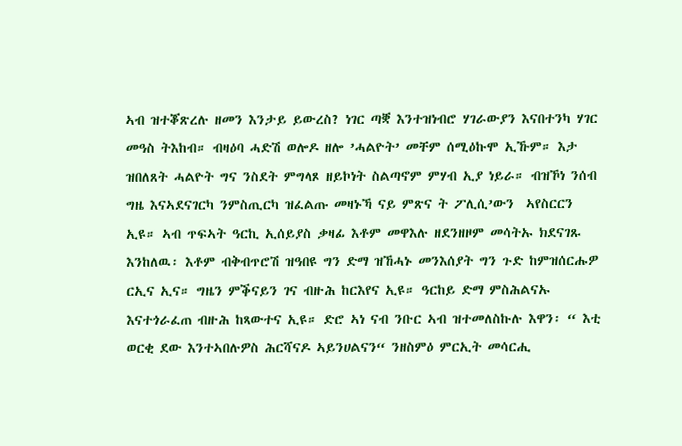ኣብ ዝተቖጽረሉ ዘመን እንታይ ይውረስ? ነገር ጣቛ እንተዝነብሮ ሃገራውያን እናበተንካ ሃገር መዓስ ትእከብ። ብዛዕባ ሓድሽ ወሎዶ ዘሎ ’ሓልዮት’ መቸም ሰሚዕኩሞ ኢኹም። እታ ዝበለጸት ሓልዮት ግና ንስደት ምግላጾ ዘይኮነት ስልጣኖም ምሃብ ኢያ ነይራ። ብዝኾነ ንሰብ ግዜ እናኣደናገርካ ንምስጢርካ ዝፈልጡ መዛኑኻ ናይ ምጽና ት ፖሊሲ’ውን  ኣየስርርን ኢዩ። ኣብ ጥፍኣት ዓርኪ ኢሰይያስ ቃዛፊ እቶም መዋእሉ ዘደንዘዞም መሳትኡ ክደናገጹ እንከለዉ፡ እቶም ብቅብጥሮሽ ዝዓበዩ ግን ድማ ዝኸሓኑ መንእሰያት ግን ጉድ ከምዝሰርሑዎ ርኢና ኢና። ግዜን ምቕናይን ገና ብዙሕ ከርእየና ኢዩ። ዓርከይ ድማ ምስሕልናኡ እናተጎራፈጠ ብዙሕ ከጻውተና ኢዩ። ድሮ ኣነ ናብ ንቡር ኣብ ዝተመለስኩሉ እዋን፡ “ እቲ ወርቂ ደው እንተኣበሉዎስ ሕርሻናዶ ኣይንሀልናን“ ንዘስምዕ ምርኢት መሳርሒ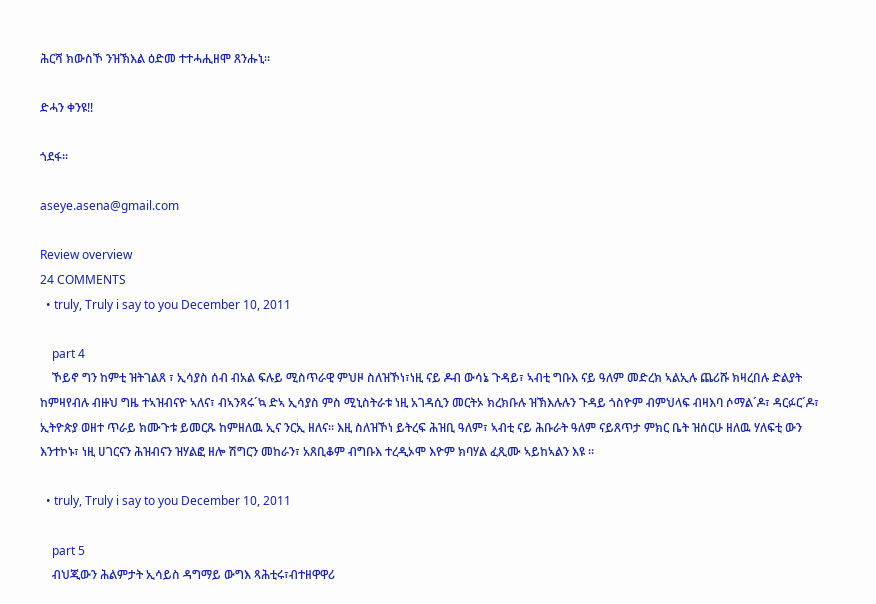ሕርሻ ክውስኾ ንዝኽእል ዕድመ ተተሓሒዘሞ ጸንሑኒ።

ድሓን ቀንዩ!!

ጎደፋ።

aseye.asena@gmail.com

Review overview
24 COMMENTS
  • truly, Truly i say to you December 10, 2011

    part 4
    ኾይኖ ግን ከምቲ ዝትገልጸ ፣ ኢሳያስ ሰብ ብአል ፍሉይ ሚስጥራዊ ምህዞ ስለዝኾነ፣ነዚ ናይ ዶብ ውሳኔ ጉዳይ፣ ኣብቲ ግቡእ ናይ ዓለም መድረክ ኣልኢሉ ጨሪሹ ክዛረበሉ ድልያት ከምዛየብሉ ብዙህ ግዜ ተኣዝብናዮ ኣለና፣ ብኣንጻሩ´ኳ ድኣ ኢሳያስ ምስ ሚኒስትራቱ ነዚ አገዳሲን መርትኦ ክረክቡሉ ዝኽእሉሉን ጉዳይ ጎስዮም ብምህላፍ ብዛእባ ሶማል´ዶ፣ ዳርፉር´ዶ፣ ኢትዮጵያ ወዘተ ጥራይ ክሙጉቱ ይመርጹ ከምዘለዉ ኢና ንርኢ ዘለና። እዚ ስለዝኾነ ይትረፍ ሕዝቢ ዓለም፣ ኣብቲ ናይ ሕቡራት ዓለም ናይጸጥታ ምክር ቤት ዝሰርሁ ዘለዉ ሃለፍቲ ውን እንተኮኑ፣ ነዚ ሀገርናን ሕዝብናን ዝሃልፎ ዘሎ ሽግርን መከራን፣ አጸቢቆም ብግቡእ ተረዲኦሞ እዮም ክባሃል ፈጺሙ ኣይከኣልን እዩ ።

  • truly, Truly i say to you December 10, 2011

    part 5
    ብህጂውን ሕልምታት ኢሳይስ ዳግማይ ውግእ ጻሕቲሩ፣ብተዘዋዋሪ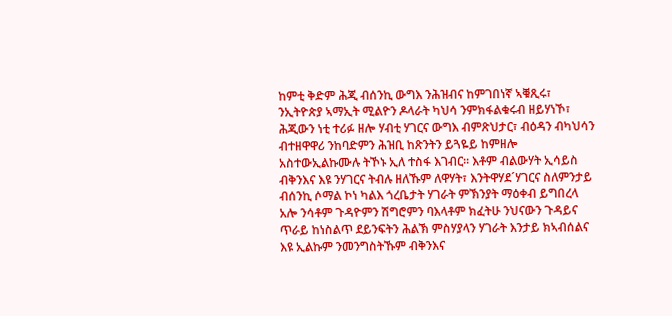ከምቲ ቅድም ሕጂ ብሰንኪ ውግእ ንሕዝብና ከምገበነኛ ኣቑጺሩ፣ ንኢትዮጵያ ኣማኢት ሚልዮን ዶላራት ካህሳ ንምክፋልቁሩብ ዘይሃነኾ፣ ሕጂውን ነቲ ተሪፉ ዘሎ ሃብቲ ሃገርና ውግእ ብምጽህታር፣ ብዕዳን ብካህሳን ብተዘዋዋሪ ንከባድምን ሕዝቢ ከጽንትን ይጓዬይ ከምዘሎ አስተውኢልኩሙሉ ትኾኑ ኢለ ተስፋ እገብር። እቶም ብልውሃት ኢሳይስ ብቅንእና እዩ ንሃገርና ትብሉ ዘለኹም ለዋሃት፣ እንትዋሃደ´ሃገርና ስለምንታይ ብሰንኪ ሶማል ኮነ ካልእ ጎረቤታት ሃገራት ምኽንያት ማዕቀብ ይግበረላ አሎ ንሳቶም ጉዳዮምን ሽግሮምን ባእላቶም ክፈትሁ ንህናውን ጉዳይና ጥራይ ከነስልጥ ደይንፍትን ሕልኽ ምስሃያላን ሃገራት እንታይ ክኣብሰልና እዩ ኢልኩም ንመንግስትኹም ብቅንእና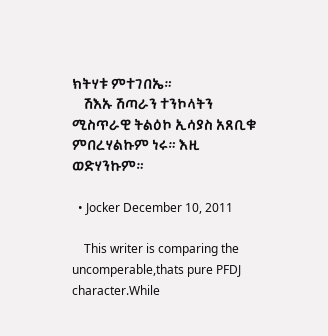ክትሃቱ ምተገበኤ።
    ሽእኡ ሽጣራን ተንኮላትን ሚስጥራዊ ትልዕኮ ኢሳያስ አጸቢቁ ምበረሃልኩም ነሩ። እዚ ወድሃንኩም።

  • Jocker December 10, 2011

    This writer is comparing the uncomperable,thats pure PFDJ character.While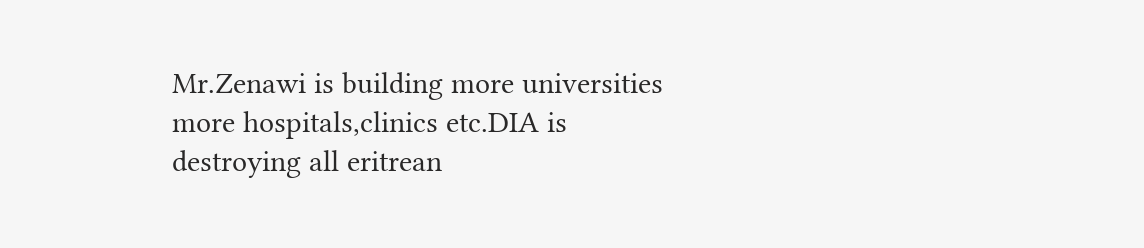Mr.Zenawi is building more universities more hospitals,clinics etc.DIA is destroying all eritrean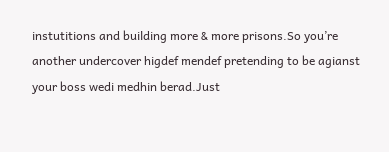instutitions and building more & more prisons.So you’re another undercover higdef mendef pretending to be agianst your boss wedi medhin berad.Just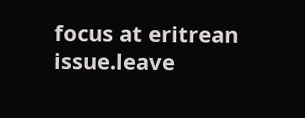focus at eritrean issue.leave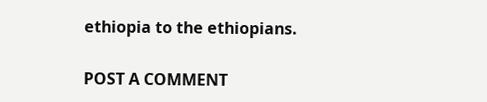ethiopia to the ethiopians.

POST A COMMENT